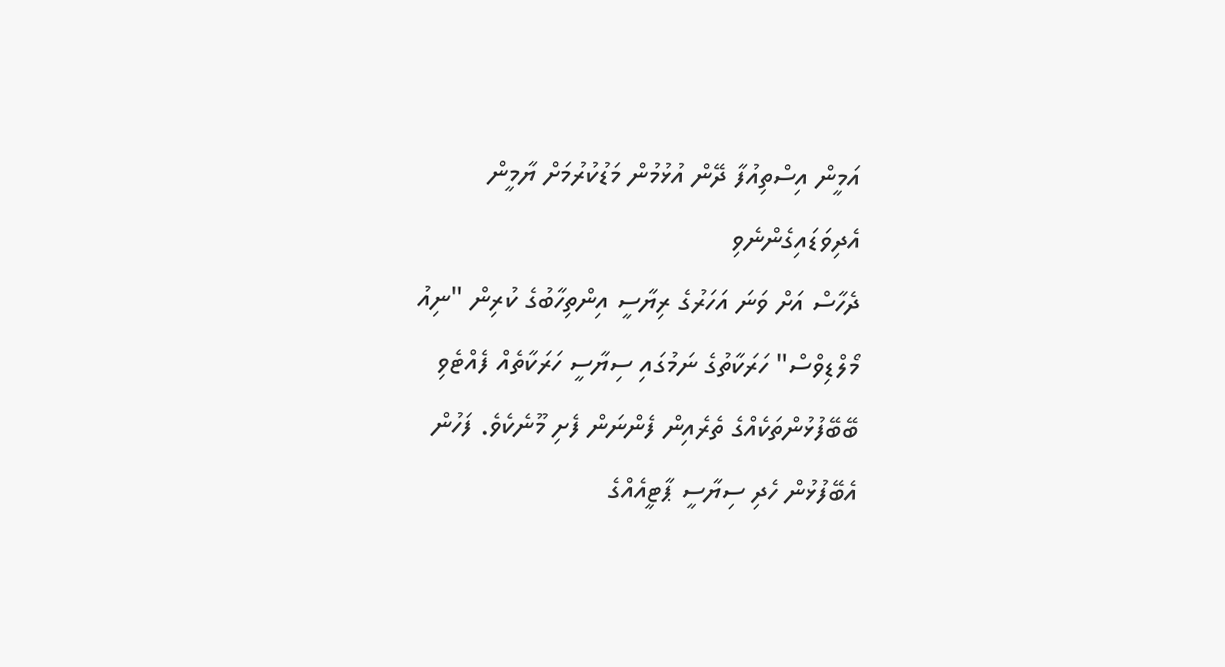އަމީން އިސްތިއުފާ ދޭން އުޅުމުން މަޑުކުރުމަށް ޔާމީން އެދިވަޑައިގެންނެވި
ދެހާސް އަށް ވަނަ އަހަރުގެ ރިޔާސީ އިންތިހާބުގެ ކުރިން "ނިއު މޯލްޑިވްސް" ހަރަކާތުގެ ނަމުގައި ސިޔާސީ ހަރަކާތެއް ފެއްޓެވި ބޭބޭފުޅުންތަކެއްގެ ތެރެއިން ފެންނަން ފެށި މޫނެކެވެ. ފަހުން އެބޭފުޅުން ހެދި ސިޔާސީ ޕާޓީއެއްގެ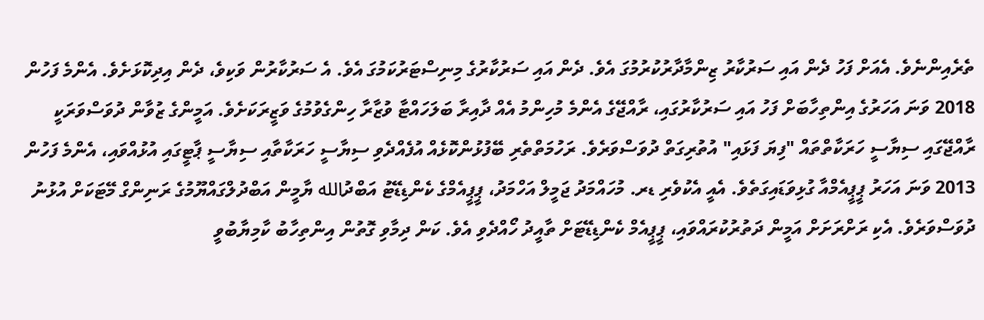ތެރެއިންނެވެ. އެއަށް ފަހު ދެން އައި ސަރުކާރު ޒިންމާދާރުކުރުމުގަ އެވެ. ދެން އައި ސަރުކާރުގެ މިނިސްޓަރުކަމުގަ އެވެ. އެ ސަރުކާރުން ވަކިވެ، ދެން އިދިކޮޅަށެވެ. އެންމެ ފަހުން 2018 ވަނަ އަހަރުގެ އިންތިހާބަށް ފަހު އައި ސަރުކާރުގައި، ރާއްޖޭގެ އެންމެ މުހިންމު އެއް ދާއިރާ ބަލަހައްޓާ ވުޒާރާ ހިންގެވުމުގެ ވަޒީރަކަށެވެ. އަމީންގެ ޒުވާން ދުވަސްވަރަކީ ރާއްޖޭގައި ސިޔާސީ ހަރަކާތްތައް "ފިޔަ ފަޅައި" އުތުރިގަތް ދުވަސްވަރެވެ. ރަހުމަތްތެރި ބޭފުޅުންކޮޅެއް އުފެއްދެވި ސިޔާސީ ހަރަކާތާއި ސިޔާސީ ޕާޓީގައި އުޅުއްވައި، އެންމެ ފަހުން 2013 ވަނަ އަހަރު ޕީޕީއެމްއާ ގުޅިވަޑައިގަތެވެ. އެއީ އެކުވެރި ޑރ. މުހައްމަދު ޖަމީލް އަހްމަދު، ޕީޕީއެމްގެ ކެންޑިޑޭޓު އަބްދުالله ޔާމީން އަބްދުލްގައްޔޫމުގެ ރަނިންގް މޭޓަކަށް އުޅުނު ދުވަސްވަރެވެ. އެކި ރަށްރަށަށް އަމީން ދަތުރުކުރައްވައި، ޕީޕީއެމް ކެންޑިޑޭޓަށް ތާއީދު ހޯއްދެވި އެވެ. ކަން ދިމާވި ގޮތުން އިންތިހާބު ކާމިޔާބުވީ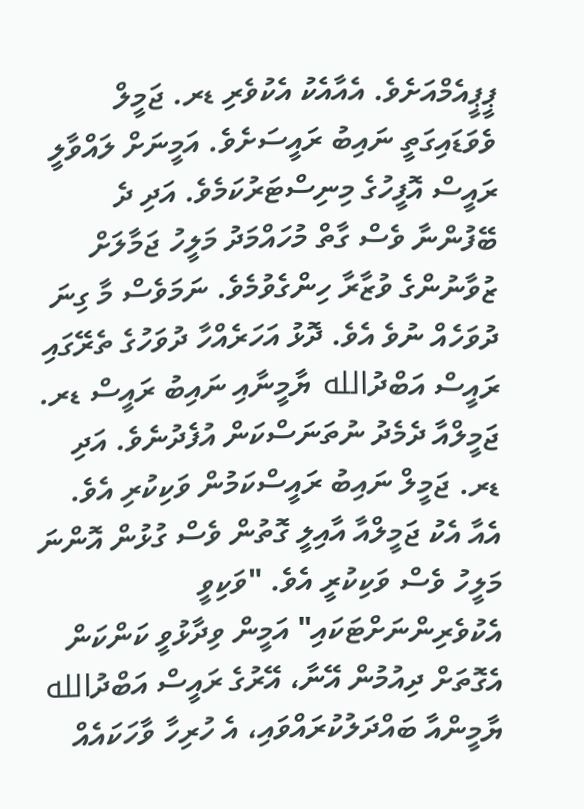ޕީޕީއެމްއަށެވެ. އެއާއެކު އެކުވެރި ޑރ. ޖަމީލް ވެވަޑައިގަތީ ނައިބު ރައީސަށެވެ. އަމީނަށް ލައްވާލީ ރައީސް އޮފީހުގެ މިނިސްޓަރުކަމެވެ. އަދި ދެ ބޭފުންނާ ވެސް ގާތް މުހައްމަދު މަލީހު ޖަމާލަށް ޒުވާނުންގެ ވުޒާރާ ހިންގެވުމެވެ. ނަމަވެސް މާ ގިނަ ދުވަހެއް ނުވެ އެވެ. ދޮޅު އަހަރެއްހާ ދުވަހުގެ ތެރޭގައި ރައީސް އަބްދުالله ޔާމީނާއި ނައިބު ރައީސް ޑރ. ޖަމީލްއާ ދެމެދު ނުތަނަސްކަން އުފެދުނެވެ. އަދި ޑރ. ޖަމީލް ނައިބު ރައީސްކަމުން ވަކިކުރި އެވެ. އެއާ އެކު ޖަމީލްއާ އާއިލީ ގޮތުން ވެސް ގުޅުން އޮންނަ މަލީހު ވެސް ވަކިކުރީ އެވެ. "ވަކިވީ އެކުވެރިންނަށްޓަކައި" އަމީން ވިދާޅުވީ ކަންކަން އެގޮތަށް ދިއުމުން އޭނާ، އޭރުގެ ރައީސް އަބްދުالله ޔާމީންއާ ބައްދަލުކުރައްވައި، އެ ހުރިހާ ވާހަކައެއް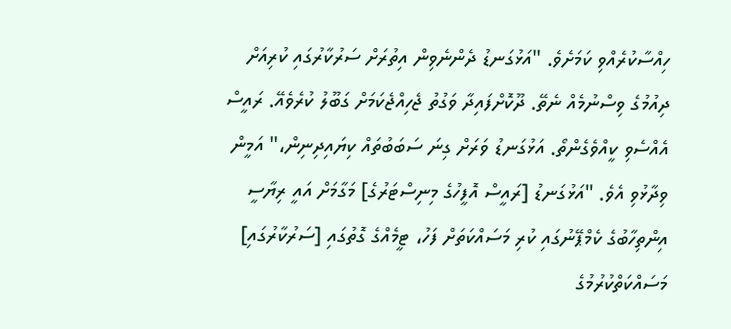ހިއްސާކުރެއްވި ކަމަށެވެ. "އަޅުގަނޑު ދެންނެވިން އިތުރަށް ސަރުކާރުގައި ކުރިއަށް ދިއުމުގެ ވިސްނުމެއް ނެތޭ. ދޫކޮށްފައިދާ ވަގުތު ޖެހިއްޖެކަމަށް ގަބޫލު ކުރެވެއޭ. ރައީސް އެއްސެވި ކީއްވެގެންތޯ. އަޅުގަނޑު ވަރަށް ގިނަ ސަބަބުތައް ކިޔައިދިނިން،" އަމީން ވިދާޅުވި އެވެ. "އަޅުގަނޑު [ރައީސް އޮފީހުގެ މިނިސްޓަރުގެ] މަގާމަށް އައީ ރިޔާސީ އިންތިހާބުގެ ކެމްޕޭނުގައި ކުރި މަސައްކަތަށް ފަހު، ޓީމެއްގެ ގޮތުގައި [ސަރުކާރުގައި] މަސައްކަތްކުރުމުގެ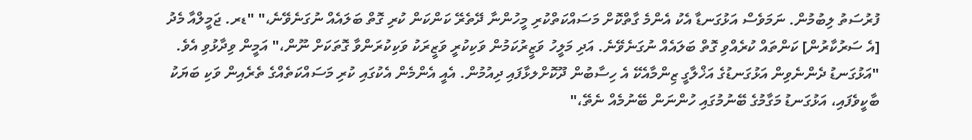ފުރުސަތު ލިބުމުން. ނަމަވެސް އަޅުގަނޑާ އެކު އެންމެ ގާތްކޮށް މަސައްކަތްކުރި މީހުންނާ ދޭތެރޭ ކަންކަން ކުރި ގޮތް ބަލައެއް ނުގަނެވޭނެ،" "ޑރ. ޖަމީލްއާ މެދު [އެ ސަރުކާރުން] ކަންތައް ކުރެއްވި ގޮތް ބަލައެއް ނުގަނެވޭނެ. އަދި މަލީހު ވަޒީރުކަމުން ވަކިކުރީ ވަޒީރަކު ވަކިކުރަންވާ ގޮތަކަށް ނޫން،" އަމީން ވިދާޅުވި އެވެ. "އަޅުގަނޑު ދެންނެވިން އަޅުގަނޑުގެ އަޚްލާގީ ޒިންމާއެކޭ އެ ހިސާބުން ދޫކޮށްލޅާފައި ދިއުމުން. އެއީ އެންމެން އެކުގައި ކުރި މަސައްކަތެއްގެ ތެރެއިން ވަކި ބަޔަކު ބާކީވެފައި، އަޅުގަނޑު މަގާމުގެ ބޭނުމުގައި ހުންނަން ބޭނުމެއް ނެތޭ،"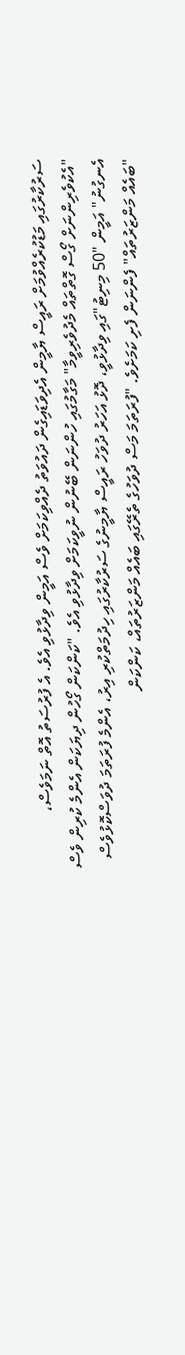ސަރުކާރުގައި މަޑުކުރެއްވުމަށް ރައީސް ޔާމީން އެދިވަޑައިގެން ދައުވަތު ދެއްވިކަމަށް ވެސް އަމީން ވިދާޅުވި އެވެ. އެ ފުރުސަތު އޮތް ނަމަވެސް، "އެކުވެރިންނަށް ގޯސް ގޮތްތައް މެދުވެރިވީމާ" މަގާމުގައި ހުންނަން ބޭނުން ނުވީކަމަށް ވިދާޅުވި އެވެ. "ކަންކަން ގޯހުން ދިޔަކަން އެންމެ ކުރިން ވެސް އެނގުނު" އަމީން "50 މިނިޓު"ގައި ވިދާޅުވީ، ދޮޅު އަހަރު ދުވަހު ރައީސް ޔާމީނުގެ ސަރުކާރުގައި ހިދުމަތްކުރި އިރު، އެންމެ ފުރަތަމަ ދުވަސްކޮޅުވެސް "ބައެއް މަންޒަރުތައް" ފެންނަން ފެށި ކަމަށެވެ. "ފުރަތަމަ މަސް ދުވަހުގެ ތެރޭގައި ބައެއް މަންޒަރުތައް، ކަންކަން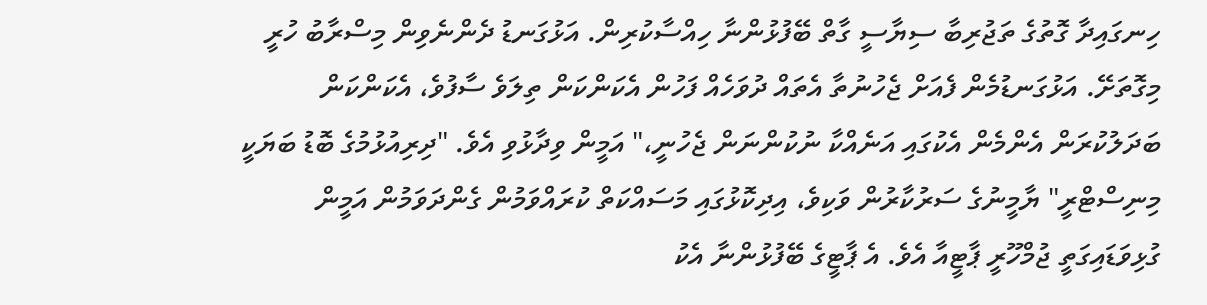ހިނގައިދާ ގޮތުގެ ތަޖުރިބާ ސިޔާސީ ގާތް ބޭފުޅުންނާ ހިއްސާކުރިން. އަޅުގަނޑު ދެންނެވިން މިސްރާބު ހުރީ މިގޮތަށޭ. އަޅުގަނޑުމެން ފެއަށް ޖެހުނުތާ އެތައް ދުވަހެއް ފަހުން އެކަންކަން ތިލަވެ ސާފުވެ، އެކަންކަން ބަދަލުކުރަން އެންމެން އެކުގައި އަނެއްކާ ނުކުންނަން ޖެހުނީ،" އަމީން ވިދާޅުވި އެވެ. "ދިރިއުޅުމުގެ ބޮޑު ބަޔަކީ މިނިސްޓްރީ" ޔާމީނުގެ ސަރުކާރުން ވަކިވެ، އިދިކޮޅުގައި މަސައްކަތް ކުރައްވަމުން ގެންދަވަމުން އަމީން ގުޅިވަޑައިގަތީ ޖުމްހޫރީ ޕާޓީއާ އެވެ. އެ ޕާޓީގެ ބޭފުޅުންނާ އެކު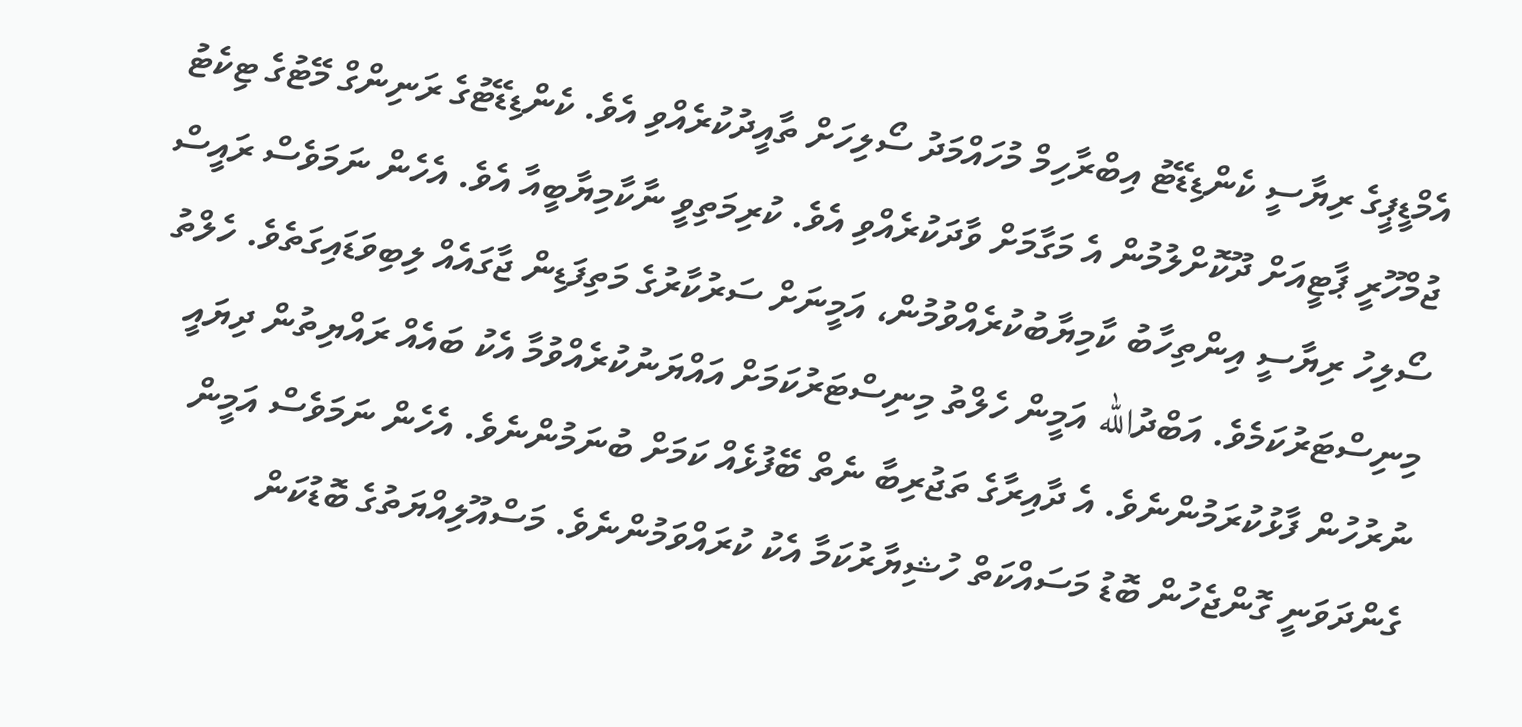އެމްޑީޕީގެ ރިޔާސީ ކެންޑިޑޭޓު އިބްރާހިމް މުހައްމަދު ސޯލިހަށް ތާއީދުކުރެއްވި އެވެ. ކެންޑިޑޭޓުގެ ރަނިންގް މޭޓުގެ ޓިކެޓު ޖުމްހޫރީ ޕާޓީއަށް ދޫކޮށްލުމުން އެ މަގާމަށް ވާދަކުރެއްވި އެވެ. ކުރިމަތިވީ ނާކާމިޔާބީއާ އެވެ. އެހެން ނަމަވެސް ރައީސް ސޯލިހު ރިޔާސީ އިންތިހާބު ކާމިޔާބުކުރެއްވުމުން، އަމީނަށް ސަރުކާރުގެ މަތިފަޑިން ޖާގައެއް ލިބިވަޑައިގަތެވެ. ހެލްތު މިނިސްޓަރުކަމެވެ. އަބްދުالله އަމީން ހެލްތު މިނިސްޓަރުކަމަށް އައްޔަނުކުރެއްވުމާ އެކު ބައެއް ރައްޔިތުން ދިޔައީ ނުރުހުން ފާޅުކުރަމުންނެވެ. އެ ދާއިރާގެ ތަޖުރިބާ ނެތް ބޭފުޅެއް ކަމަށް ބުނަމުންނެވެ. އެހެން ނަމަވެސް އަމީން ގެންދަވަނީ ގޮންޖެހުން ބޮޑު މަސައްކަތް ހުޝިޔާރުކަމާ އެކު ކުރައްވަމުންނެވެ. މަސްއޫލިއްޔަތުގެ ބޮޑުކަން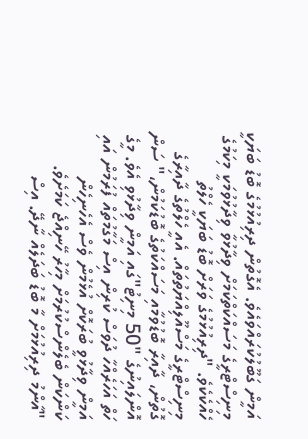އަމީން ގަބޫލުކުރައްވައެވެ. އެގޮތުން ދިރިއުޅުމުގެ ބޮޑު ބަޔަކީ މިނިސްޓްރީގެ މަސައްކަތްކަމަށް ވިދާޅުވާ ވިދާޅުވުމަކީ މިކަމުގެ ހެއްކެކެވެ. "ދިރިއުޅުމުގެ ވަރަށް ބޮޑު ބަޔަކީ ހެލްތު މިނިސްޓްރީގެ މަސްއޫލިއްޔަތުތައް. އެއީ ހެލްތުގެ ދާއިރާގެ ގޮތުން، ދާއިރާ ބޮޑުވުމާއި މަސައްކަތުގެ ބޮޑުކަމުން،" ސަން އޮންލައިނުގެ "50 މިނިޓު"ގައި އަމީން ވިދާޅުވި އެވެ. މީގެ ހަތް އަހަރެއްހާ ދުވަސް ކުރިން އިސް މަގާމުތައް ފުރަމުން އައި އަމީން ވިދާޅުވީ ބުރަކޮށް އުޅެމުން ވެސް އެހެނިހެން ކަންކަން ބެލެންސްކުރުމަށް މިހާރު ހޭނިއްޖެ ކަމަށެވެ. "އާންމު ދިރިއުޅުމަށް މާ ބޮޑު ބަދަލެއް ނާދޭ. އިސް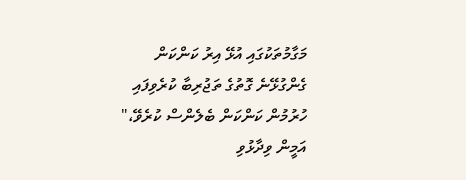މަގާމުތަކުގައި އުޅޭ އިރު ކަންކަން ގެންގުޅޭނެ ގޮތުގެ ތަޖުރިބާ ކުރެވިފައި ހުރުމުން ކަންކަން ބެލެންސް ކުރެވޭ،" އަމީން ވިދާޅުވި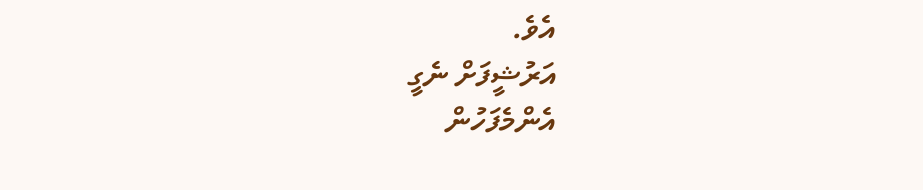އެވެ.
އަރުޝީފަށް ނެގީ
އެންމެފަހުން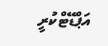އަޕްޑޭޓްކުރީ